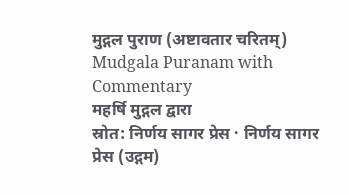मुद्गल पुराण (अष्टावतार चरितम्)
Mudgala Puranam with Commentary
महर्षि मुद्गल द्वारा
स्रोत: निर्णय सागर प्रेस · निर्णय सागर प्रेस (उद्गम)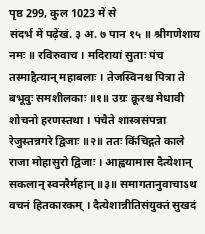पृष्ठ 299, कुल 1023 में से
संदर्भ में पढ़ेंखं. ३ अ. ७ पान १५ ॥ श्रीगणेशाय नमः ॥ रविरुवाच । मदिरायां सुताः पंच तस्माद्दैत्यान् महाबलाः । तेजस्विनश्च पित्रा ते बभूवुः समशीलकाः ॥१॥ उग्रः क्रूरश्च मेधावी शोचनो हरणस्तथा । पंचैते शास्त्रसंपन्ना रेजुस्तन्नगरे द्विजाः ॥२॥ ततः किंचिद्गते काले राजा मोहासुरो द्विजाः । आह्वयामास दैत्येशान् सकलान् स्वनरैर्महान् ॥३॥ समागतानुवाचाऽथ वचनं हितकारकम् । दैत्येशान्नीतिसंयुक्तं सुखदं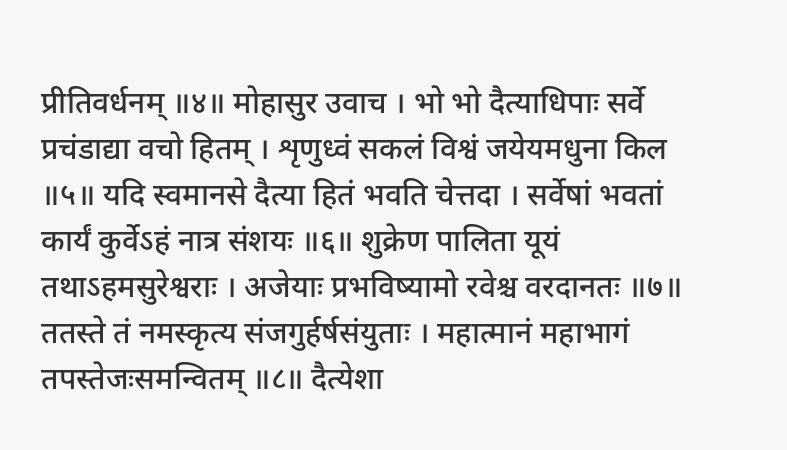प्रीतिवर्धनम् ॥४॥ मोहासुर उवाच । भो भो दैत्याधिपाः सर्वे प्रचंडाद्या वचो हितम् । शृणुध्वं सकलं विश्वं जयेयमधुना किल ॥५॥ यदि स्वमानसे दैत्या हितं भवति चेत्तदा । सर्वेषां भवतां कार्यं कुर्वेऽहं नात्र संशयः ॥६॥ शुक्रेण पालिता यूयं तथाऽहमसुरेश्वराः । अजेयाः प्रभविष्यामो रवेश्च वरदानतः ॥७॥ ततस्ते तं नमस्कृत्य संजगुर्हर्षसंयुताः । महात्मानं महाभागं तपस्तेजःसमन्वितम् ॥८॥ दैत्येशा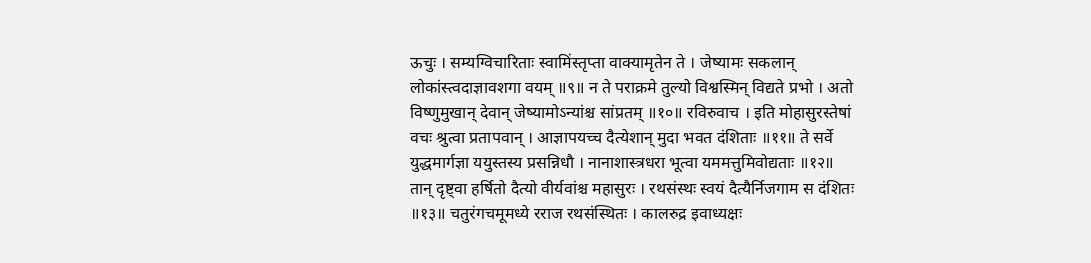ऊचुः । सम्यग्विचारिताः स्वामिंस्तृप्ता वाक्यामृतेन ते । जेष्यामः सकलान् लोकांस्त्वदाज्ञावशगा वयम् ॥९॥ न ते पराक्रमे तुल्यो विश्वस्मिन् विद्यते प्रभो । अतो विष्णुमुखान् देवान् जेष्यामोऽन्यांश्च सांप्रतम् ॥१०॥ रविरुवाच । इति मोहासुरस्तेषां वचः श्रुत्वा प्रतापवान् । आज्ञापयच्च दैत्येशान् मुदा भवत दंशिताः ॥११॥ ते सर्वे युद्धमार्गज्ञा ययुस्तस्य प्रसन्निधौ । नानाशास्त्रधरा भूत्वा यममत्तुमिवोद्यताः ॥१२॥ तान् दृष्ट्वा हर्षितो दैत्यो वीर्यवांश्च महासुरः । रथसंस्थः स्वयं दैत्यैर्निजगाम स दंशितः ॥१३॥ चतुरंगचमूमध्ये रराज रथसंस्थितः । कालरुद्र इवाध्यक्षः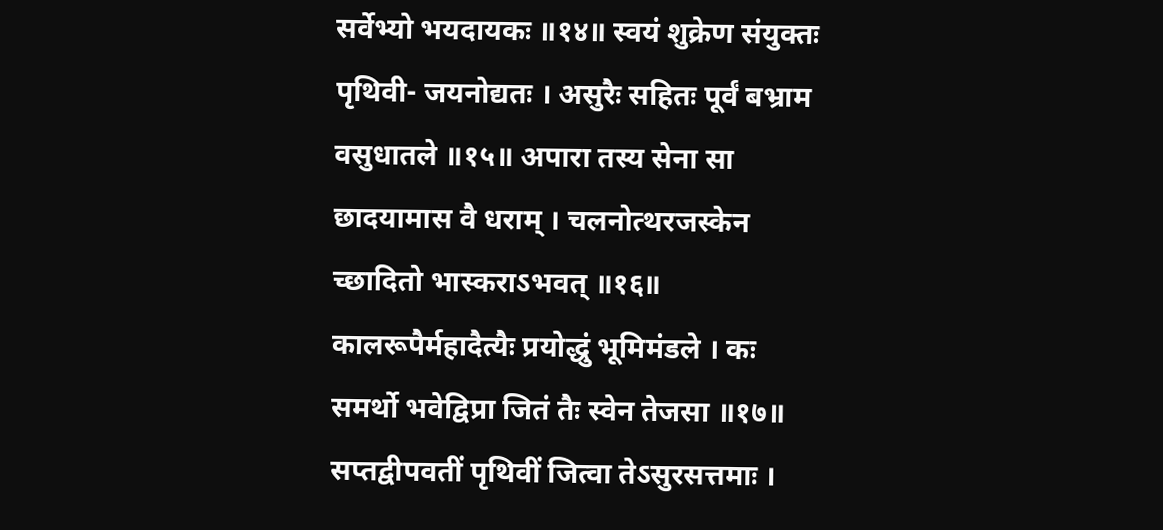सर्वेभ्यो भयदायकः ॥१४॥ स्वयं शुक्रेण संयुक्तः पृथिवी- जयनोद्यतः । असुरैः सहितः पूर्वं बभ्राम वसुधातले ॥१५॥ अपारा तस्य सेना सा छादयामास वै धराम् । चलनोत्थरजस्केन च्छादितो भास्कराऽभवत् ॥१६॥ कालरूपैर्महादैत्यैः प्रयोद्धुं भूमिमंडले । कः समर्थो भवेद्विप्रा जितं तैः स्वेन तेजसा ॥१७॥ सप्तद्वीपवतीं पृथिवीं जित्वा तेऽसुरसत्तमाः ।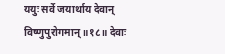ययुः सर्वे जयार्थाय देवान् विष्णुपुरोगमान् ॥१८॥ देवाः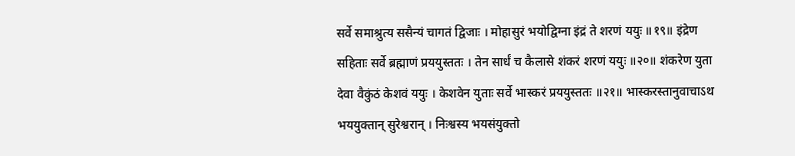सर्वे समाश्रुत्य ससैन्यं चागतं द्विजाः । मोहासुरं भयोद्विग्ना इंद्रं ते शरणं ययुः ॥१९॥ इंद्रेण सहिताः सर्वे ब्रह्माणं प्रययुस्ततः । तेन सार्धं च कैलासे शंकरं शरणं ययुः ॥२०॥ शंकरेण युता देवा वैकुंठं केशवं ययुः । केशवेन युताः सर्वे भास्करं प्रययुस्ततः ॥२१॥ भास्करस्तानुवाचाऽथ भययुक्तान् सुरेश्वरान् । निःश्वस्य भयसंयुक्तो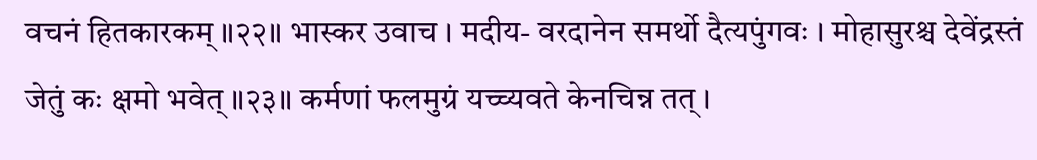वचनं हितकारकम् ॥२२॥ भास्कर उवाच । मदीय- वरदानेन समर्थो दैत्यपुंगवः । मोहासुरश्च देवेंद्रस्तं जेतुं कः क्षमो भवेत् ॥२३॥ कर्मणां फलमुग्रं यच्च्यवते केनचिन्न तत् ।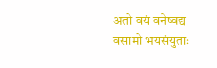अतो वयं वनेष्वद्य वसामो भयसंयुताः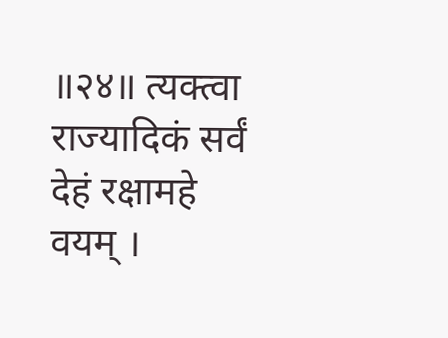॥२४॥ त्यक्त्वा राज्यादिकं सर्वं देहं रक्षामहे वयम् ।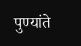पुण्यांते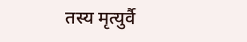तस्य मृत्युर्वै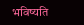भविष्यति